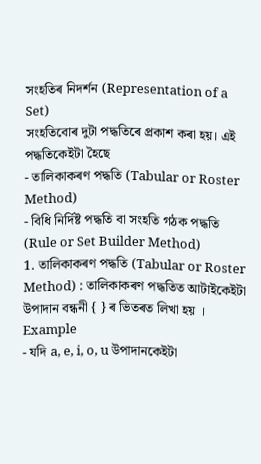সংহতিৰ নিদর্শন (Representation of a Set)
সংহতিবোৰ দুটা পদ্ধতিৰে প্ৰকাশ কৰা হয়। এই পদ্ধতিকেইটা হৈছে
- তালিকাকৰণ পদ্ধতি (Tabular or Roster Method)
- বিধি নির্দিষ্ট পদ্ধতি বা সংহতি গঠক পদ্ধতি (Rule or Set Builder Method)
1. তালিকাকৰণ পদ্ধতি (Tabular or Roster Method) : তালিকাকৰণ পদ্ধতিত আটাইকেইটা উপাদান বন্ধনী { } ৰ ভিতৰত লিখা হয় ।
Example
- যদি a, e, i, o, u উপাদানকেইটা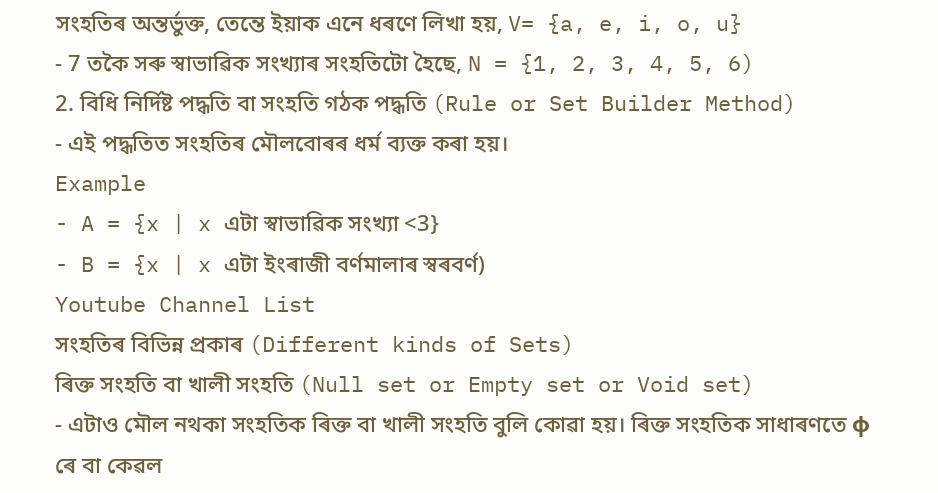সংহতিৰ অন্তর্ভুক্ত, তেন্তে ইয়াক এনে ধৰণে লিখা হয়, V= {a, e, i, o, u}
- 7 তকৈ সৰু স্বাভাৱিক সংখ্যাৰ সংহতিটো হৈছে, N = {1, 2, 3, 4, 5, 6)
2. বিধি নির্দিষ্ট পদ্ধতি বা সংহতি গঠক পদ্ধতি (Rule or Set Builder Method)
- এই পদ্ধতিত সংহতিৰ মৌলবোৰৰ ধৰ্ম ব্যক্ত কৰা হয়।
Example
- A = {x | x এটা স্বাভাৱিক সংখ্যা <3}
- B = {x | x এটা ইংৰাজী বৰ্ণমালাৰ স্বৰবৰ্ণ)
Youtube Channel List
সংহতিৰ বিভিন্ন প্ৰকাৰ (Different kinds of Sets)
ৰিক্ত সংহতি বা খালী সংহতি (Null set or Empty set or Void set)
- এটাও মৌল নথকা সংহতিক ৰিক্ত বা খালী সংহতি বুলি কোৱা হয়। ৰিক্ত সংহতিক সাধাৰণতে ϕ ৰে বা কেৱল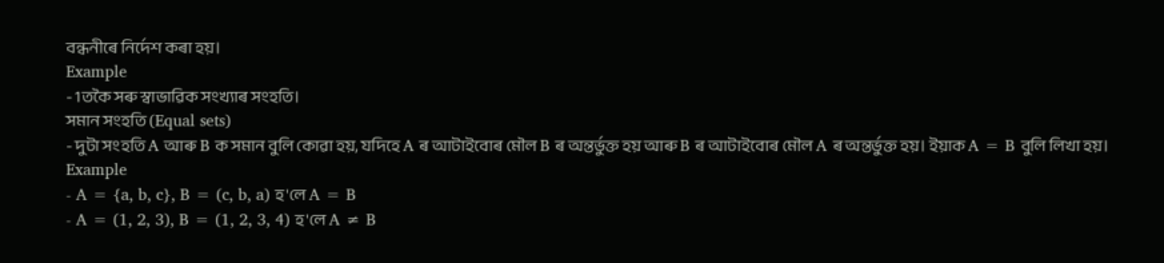বন্ধনীৰে নির্দেশ কৰা হয়।
Example
- 1তকৈ সৰু স্বাভাৱিক সংখ্যাৰ সংহতি।
সমান সংহতি (Equal sets)
- দুটা সংহতি A আৰু B ক সমান বুলি কোৱা হয়, যদিহে A ৰ আটাইবোৰ মৌল B ৰ অন্তর্ভুক্ত হয় আৰু B ৰ আটাইবোৰ মৌল A ৰ অন্তর্ভুক্ত হয়। ইয়াক A = B বুলি লিখা হয়।
Example
- A = {a, b, c}, B = (c, b, a) হ'লে A = B
- A = (1, 2, 3), B = (1, 2, 3, 4) হ'লে A ≠ B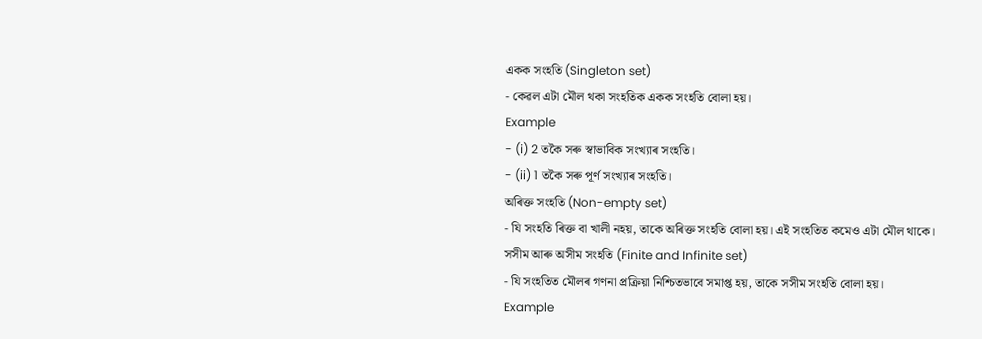একক সংহতি (Singleton set)
- কেৱল এটা মৌল থকা সংহতিক একক সংহতি বোলা হয়।
Example
- (i) 2 তকৈ সৰু স্বাভাবিক সংখ্যাৰ সংহতি।
- (ii) 1 তকৈ সৰু পূর্ণ সংখ্যাৰ সংহতি।
অৰিক্ত সংহতি (Non-empty set)
- যি সংহতি ৰিক্ত বা খালী নহয়, তাকে অৰিক্ত সংহতি বোলা হয়। এই সংহতিত কমেও এটা মৌল থাকে।
সসীম আৰু অসীম সংহতি (Finite and Infinite set)
- যি সংহতিত মৌলৰ গণনা প্রক্রিয়া নিশ্চিতভাবে সমাপ্ত হয়, তাকে সসীম সংহতি বোলা হয়।
Example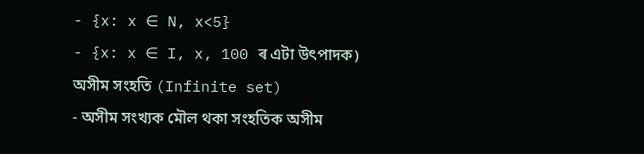- {x: x ∈ N, x<5}
- {x: x ∈ I, x, 100 ৰ এটা উৎপাদক)
অসীম সংহতি (Infinite set)
- অসীম সংখ্যক মৌল থকা সংহতিক অসীম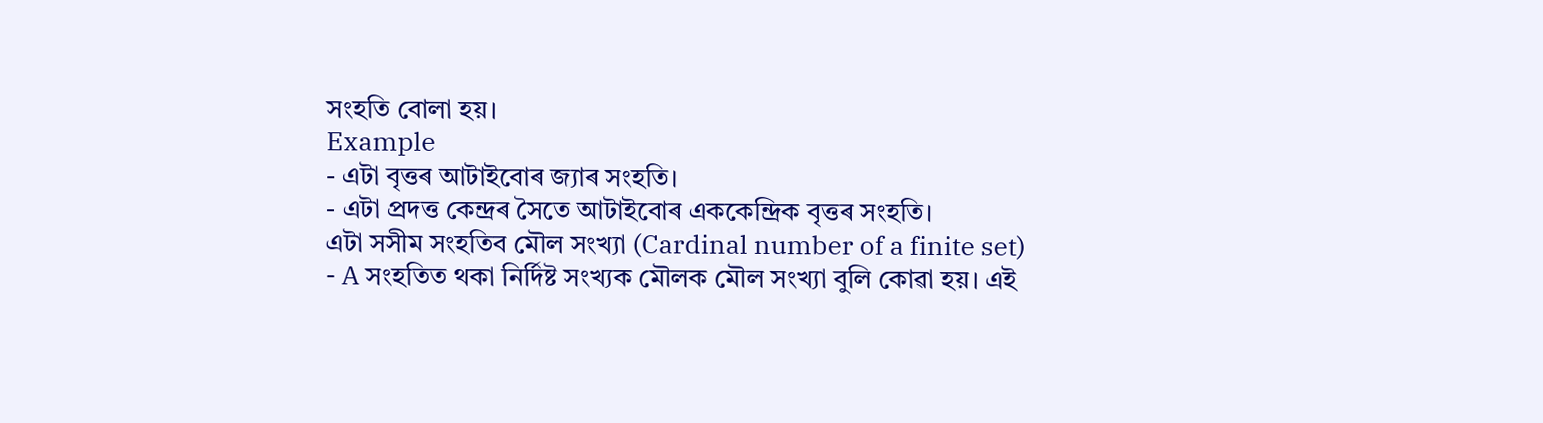সংহতি বোলা হয়।
Example
- এটা বৃত্তৰ আটাইবোৰ জ্যাৰ সংহতি।
- এটা প্রদত্ত কেন্দ্ৰৰ সৈতে আটাইবোৰ এককেন্দ্ৰিক বৃত্তৰ সংহতি।
এটা সসীম সংহতিব মৌল সংখ্যা (Cardinal number of a finite set)
- A সংহতিত থকা নির্দিষ্ট সংখ্যক মৌলক মৌল সংখ্যা বুলি কোৱা হয়। এই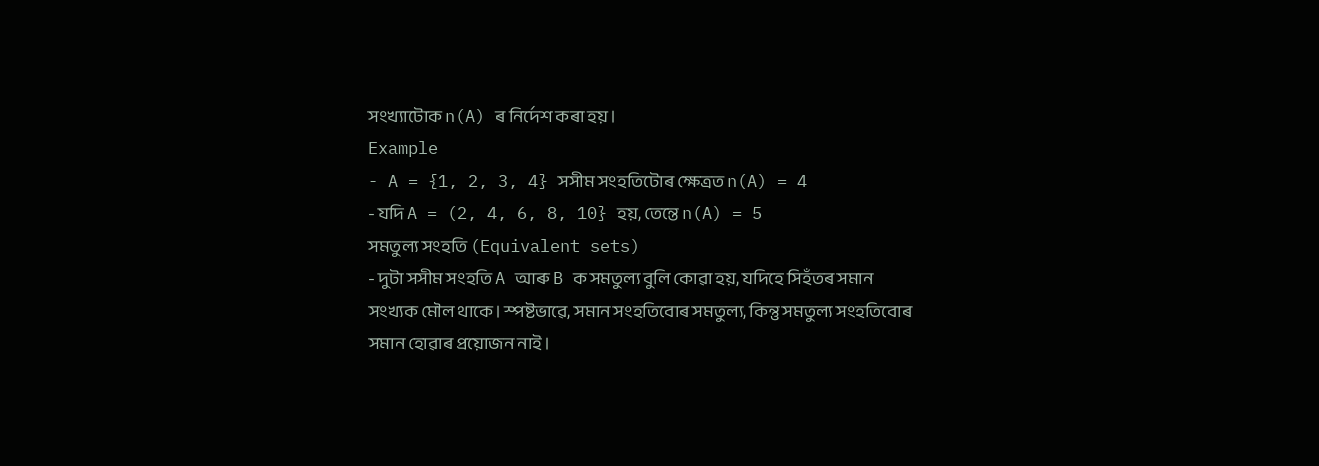সংখ্যাটোক n(A) ৰ নির্দেশ কৰা হয়।
Example
- A = {1, 2, 3, 4} সসীম সংহতিটোৰ ক্ষেত্ৰত n(A) = 4
- যদি A = (2, 4, 6, 8, 10} হয়, তেন্তে n(A) = 5
সমতুল্য সংহতি (Equivalent sets)
- দুটা সসীম সংহতি A আৰু B ক সমতুল্য বুলি কোৱা হয়, যদিহে সিহঁতৰ সমান সংখ্যক মৌল থাকে। স্পষ্টভাৱে, সমান সংহতিবোৰ সমতুল্য, কিন্তু সমতুল্য সংহতিবোৰ সমান হোৱাৰ প্রয়োজন নাই।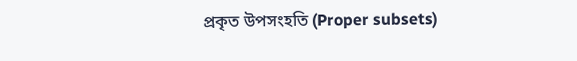প্রকৃত উপসংহতি (Proper subsets)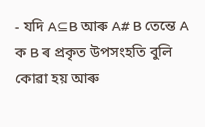- যদি A⊆B আৰু A# B তেন্তে A ক B ৰ প্রকৃত উপসংহতি বুলি কোৱা হয় আৰু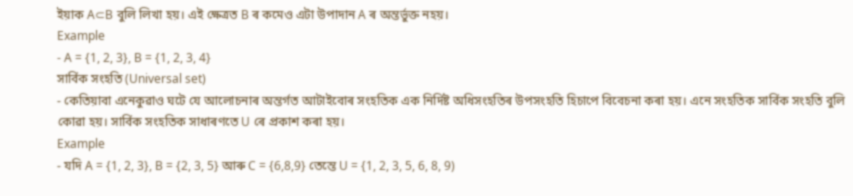ইয়াক A⊂B বুলি লিখা হয়। এই ক্ষেত্ৰত B ৰ কমেও এটা উপাদান A ৰ অন্তর্ভুক্ত নহয়।
Example
- A = {1, 2, 3}, B = {1, 2, 3, 4}
সার্বিক সংহতি (Universal set)
- কেতিয়াবা এনেকুৱাও ঘটে যে আলোচনাৰ অন্তর্গত আটাইবোৰ সংহতিক এক নির্দিষ্ট অধিসংহতিৰ উপসংহতি হিচাপে বিবেচনা কৰা হয়। এনে সংহতিক সার্বিক সংহতি বুলি কোৱা হয়। সার্বিক সংহতিক সাধাৰণতে U ৰে প্ৰকাশ কৰা হয়।
Example
- যদি A = {1, 2, 3}, B = {2, 3, 5} আৰু C = {6,8,9} তেন্তে U = {1, 2, 3, 5, 6, 8, 9)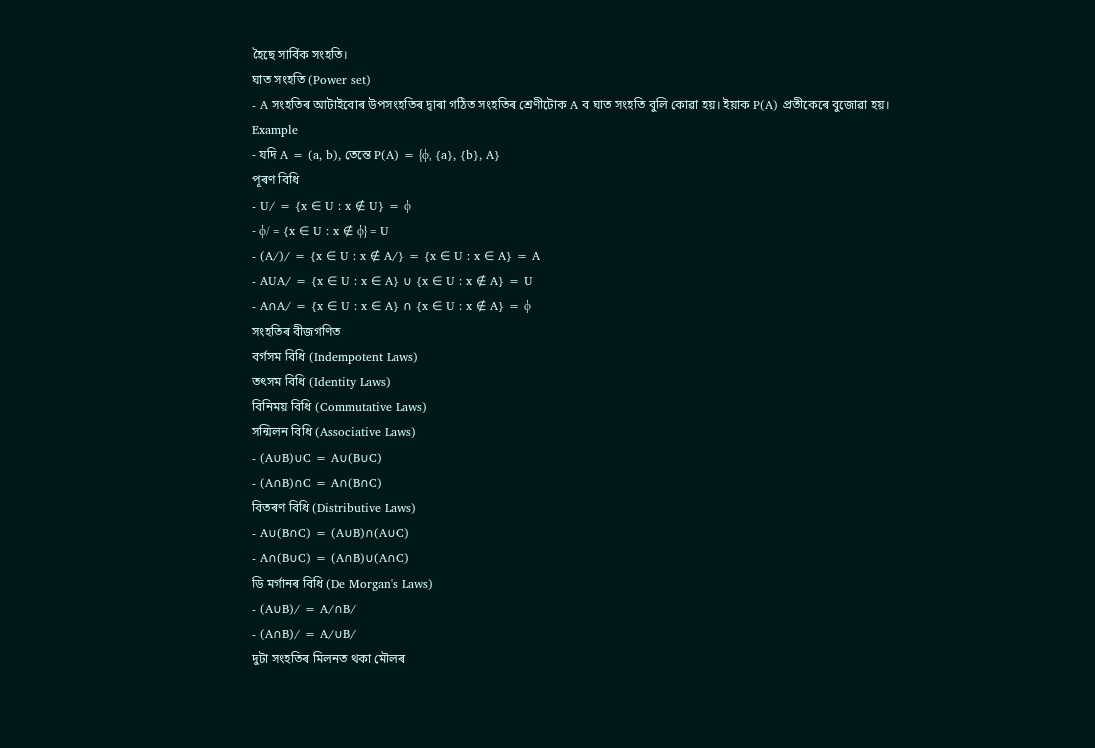হৈছে সার্বিক সংহতি।
ঘাত সংহতি (Power set)
- A সংহতিৰ আটাইবোৰ উপসংহতিৰ দ্বাৰা গঠিত সংহতিৰ শ্রেণীটোক A ব ঘাত সংহতি বুলি কোৱা হয়। ইয়াক P(A) প্রতীকেৰে বুজোৱা হয়।
Example
- যদি A = (a, b), তেন্তে P(A) = {ϕ, {a}, {b}, A}
পূৰণ বিধি
- U/ = {x ∈ U : x ∉ U} = ϕ
- ϕ/ = {x ∈ U : x ∉ ϕ} = U
- (A/)/ = {x ∈ U : x ∉ A/} = {x ∈ U : x ∈ A} = A
- AUA/ = {x ∈ U : x ∈ A} ∪ {x ∈ U : x ∉ A} = U
- A∩A/ = {x ∈ U : x ∈ A} ∩ {x ∈ U : x ∉ A} = ϕ
সংহতিৰ বীজগণিত
বৰ্গসম বিধি (Indempotent Laws)
তৎসম বিধি (Identity Laws)
বিনিময় বিধি (Commutative Laws)
সন্মিলন বিধি (Associative Laws)
- (A∪B)∪C = A∪(B∪C)
- (A∩B)∩C = A∩(B∩C)
বিতৰণ বিধি (Distributive Laws)
- A∪(B∩C) = (A∪B)∩(A∪C)
- A∩(B∪C) = (A∩B)∪(A∩C)
ডি মৰ্গানৰ বিধি (De Morgan's Laws)
- (A∪B)/ = A/∩B/
- (A∩B)/ = A/∪B/
দুটা সংহতিৰ মিলনত থকা মৌলৰ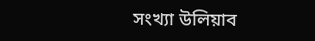সংখ্যা উলিয়াব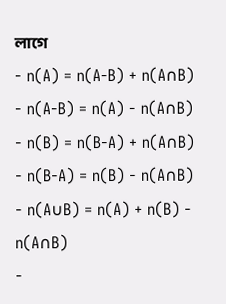লাগে
- n(A) = n(A-B) + n(A∩B)
- n(A-B) = n(A) - n(A∩B)
- n(B) = n(B-A) + n(A∩B)
- n(B-A) = n(B) - n(A∩B)
- n(A∪B) = n(A) + n(B) - n(A∩B)
-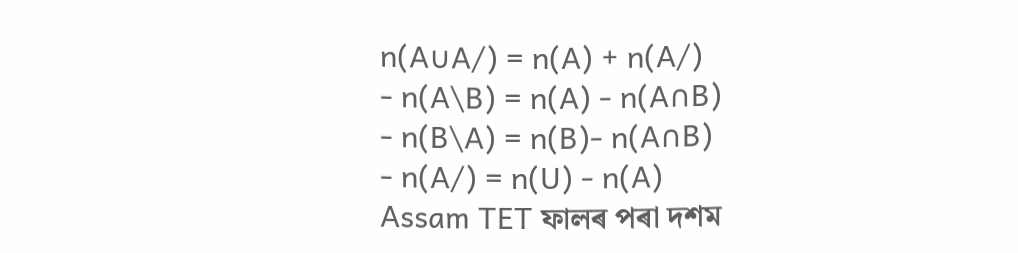n(A∪A/) = n(A) + n(A/)
- n(A\B) = n(A) - n(A∩B)
- n(B\A) = n(B)- n(A∩B)
- n(A/) = n(U) - n(A)
Assam TET ফালৰ পৰা দশম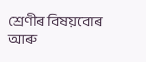শ্ৰেণীৰ বিষয়বোৰ আৰু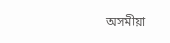অসমীয়া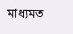মাধ্যমত